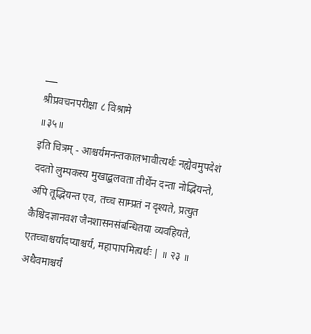___
श्रीप्रवचनपरीक्षा ८ विश्रामे
॥३५॥
इति चित्रम् - आश्चर्यमनन्तकालभावीत्यर्थः नह्येवमुपदेशं ददतो लुम्पकस्य मुखाद्बलवता तीर्थेन दन्ता नोद्भियन्ते, अपि तूद्भियन्त एव, तच्च साम्प्रतं न दृश्यते, प्रत्युत कैश्चिदज्ञानवश जैनशासनसंबन्धितया व्यवहियते, एतच्चाश्चर्यादप्याश्चर्य, महापापमित्यर्थः | ॥ २३ ॥ अथैवमाश्चर्यं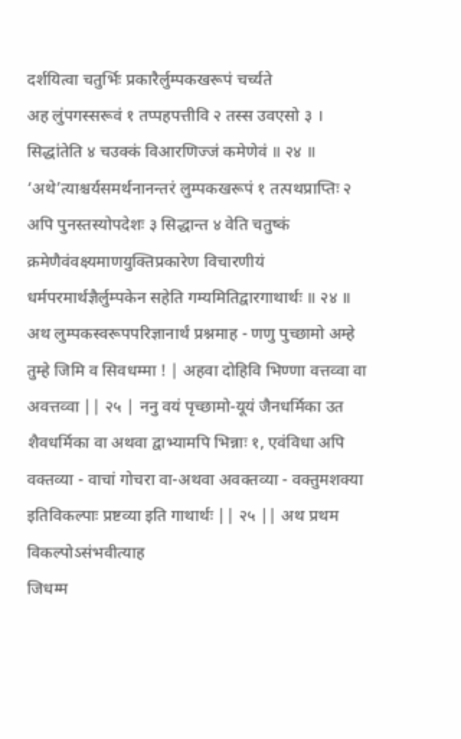दर्शयित्वा चतुर्भिः प्रकारैर्लुम्पकखरूपं चर्च्यते
अह लुंपगस्सरूवं १ तप्पहपत्तीवि २ तस्स उवएसो ३ । सिद्धांतेति ४ चउक्कं विआरणिज्जं कमेणेवं ॥ २४ ॥ ‘अथे’त्याश्चर्यसमर्थनानन्तरं लुम्पकखरूपं १ तत्पथप्राप्तिः २ अपि पुनस्तस्योपदेशः ३ सिद्धान्त ४ वेति चतुष्कं क्रमेणैवंवक्ष्यमाणयुक्तिप्रकारेण विचारणीयं धर्मपरमार्थज्ञैर्लुम्पकेन सहेति गम्यमितिद्वारगाथार्थः ॥ २४ ॥ अथ लुम्पकस्वरूपपरिज्ञानार्थं प्रश्नमाह - णणु पुच्छामो अम्हे तुम्हे जिमि व सिवधम्मा ! | अहवा दोहिवि भिण्णा वत्तव्वा वा अवत्तव्वा || २५ | ननु वयं पृच्छामो-यूयं जैनधर्मिका उत शैवधर्मिका वा अथवा द्वाभ्यामपि भिन्नाः १, एवंविधा अपि वक्तव्या - वाचां गोचरा वा-अथवा अवक्तव्या - वक्तुमशक्या इतिविकल्पाः प्रष्टव्या इति गाथार्थः || २५ || अथ प्रथम विकल्पोऽसंभवीत्याह
जिधम्म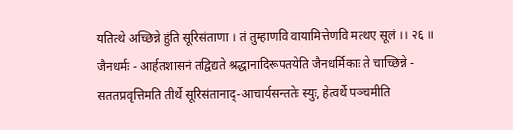यतित्थे अच्छिन्ने हुंति सूरिसंताणा । तं तुम्हाणवि वायामित्तेणवि मत्थए सूलं ।। २६ ॥ जैनधर्मः - आर्हतशासनं तद्विद्यते श्रद्धानादिरूपतयेति जैनधर्मिकाः ते चाच्छिन्ने - सततप्रवृत्तिमति तीर्थे सूरिसंतानाद्-आचार्यसन्ततेः स्युः, हेत्वर्थे पञ्चमीति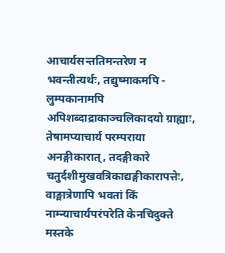आचार्यसन्ततिमन्तरेण न भवन्तीत्यर्थः, तद्युष्माकमपि - लुम्पकानामपि अपिशब्दाद्राकाञ्चलिकादयो ग्राह्याः, तेषामप्याचार्य परम्पराया अनङ्गीकारात्, तदङ्गीकारे चतुर्दशीमुखवत्रिकाद्यङ्गीकारापत्तेः, वाङ्मात्रेणापि भवतां किं नाम्न्याचार्यपरंपरेति केनचिदुक्ते मस्तके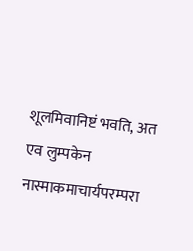शूलमिवानिष्टं भवति, अत एव लुम्पकेन नास्माकमाचार्यपरम्परा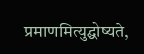प्रमाणमित्युद्घोष्यते,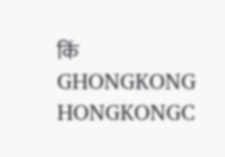किं
GHONGKONG HONGKONGC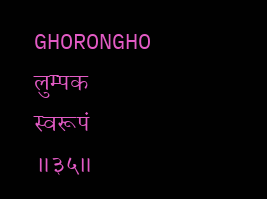GHORONGHO
लुम्पक
स्वरूपं
॥३५॥